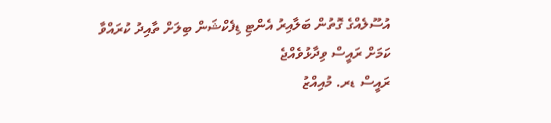އުސޫލެއްގެ ގޮތުން ބަލާއިރު އެންޓި ޑިފެކްޝަން ބިލަށް ތާއިދު ކުރައްވާ ކަމަށް ރައީސް ވިދާޅުވެއްޖެ
ރައީސް ޑރ. މުއިއްޒު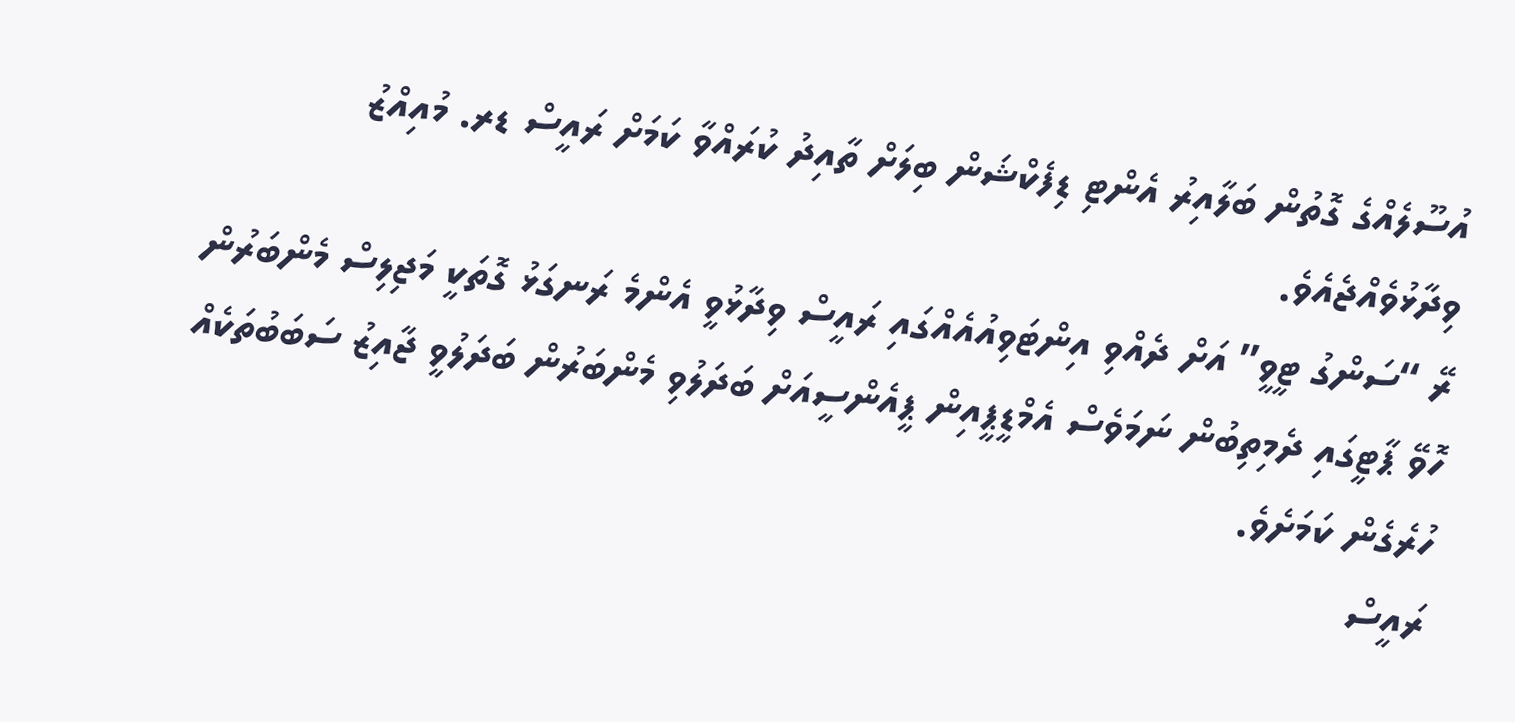އުސޫލެއްގެ ގޮތުން ބަލާއިރު އެންޓި ޑިފެކްޝަން ބިލަށް ތާއިދު ކުރައްވާ ކަމަށް ރައީސް ޑރ. މުއިއްޒު ވިދާޅުވެއްޖެއެވެ.
ރޭ “ސަންގު ޓީވީ” އަށް ދެއްވި އިންޓަވިއުއެއްގައި ރައީސް ވިދާޅުވީ އެންމެ ރަނގަޅު ގޮތަކީ މަޖިލިސް މެންބަރުން ހޮވޭ ޕާޓީގައި ދެމިތިބުން ނަމަވެސް އެމްޑީޕީއިން ޕީއެންސީއަށް ބަދަލުވި މެންބަރުން ބަދަލުވީ ޖާއިޒު ސަބަބުތަކެއް ހުރެގެން ކަމަށެވެ.
ރައީސް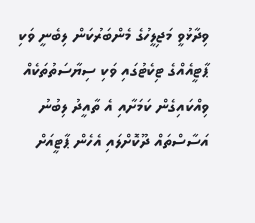ވިދާޅުވީ މަޖިލީހުގެ މެންބަރުކަން ލިބެނީ ވަކި ޕާޓީއެއްގެ ޓިކެޓުގައި ވަކި ސިޔާސަތުތަކެއް ވިއްކައިގެން ކަމަށާއި އެ ތާއީދު ލިބުނު އަސާސްތައް ދޫކޮށްލައި އެހެން ޕާޓީއަށް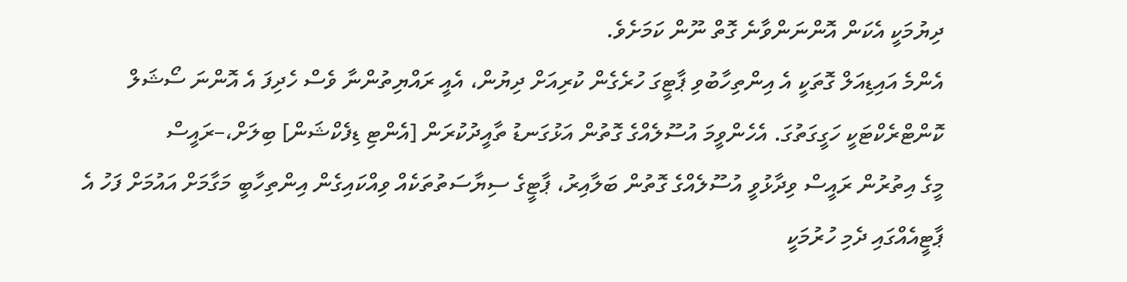ދިޔުމަކީ އެކަން އޮންނަންވާނެ ގޮތް ނޫން ކަމަށެވެ.
އެންމެ އައިޑިއަލް ގޮތަކީ އެ އިންތިހާބުވި ޕާޓީގަ ހުރެގެން ކުރިއަށް ދިޔުން، އެއީ ރައްޔިތުންނާ ވެސް ހެދިފަ އެ އޮންނަ ސޯޝަލް ކޮންޓްރެކްޓަކީ ހަގީގަތުގަ. އެހެންވީމަ އުސޫލެއްގެ ގޮތުން އަޅުގަނޑު ތާއީދުކުރަން [އެންޓި ޑިފެކްޝަން] ބިލަށް،–ރައީސް
މީގެ އިތުރުން ރައީސް ވިދާޅުވީ އުސޫލެއްގެ ގޮތުން ބަލާއިރު، ޕާޓީގެ ސިޔާސަތުތަކެއް ވިއްކައިގެން އިންތިހާބީ މަގާމަށް އައުމަށް ފަހު އެ ޕާޓީއެއްގައި ދެމި ހުރުމަކީ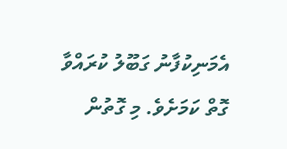އެމަނިކުފާނު ގަބޫލު ކުރައްވާ ގޮތް ކަމަށެވެ. މި ގޮތުން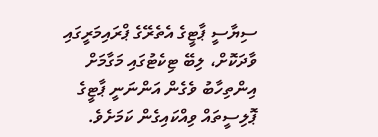ސިޔާސީ ޕާޓީގެ އެތެރޭގެ ޕްރައިމަރީގައި ވާދަކޮށް، ލިބޭ ޓިކެޓުގައި މަގާމަށް އިންތިހާބު ވެގެން އަންނަނީ ޕާޓީގެ ޕޮލިސީތައް ވިއްކައިގެން ކަމަށެވެ.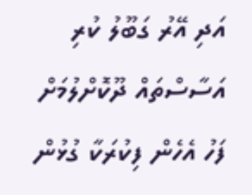އަދި އޭރު ގަބޫލު ކުރި އަސާސްތައް ދޫކޮށްލުމަށް ފަހު އެހެން ފިކުރަކާ ގުޅުން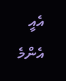އެއީ އެންމެ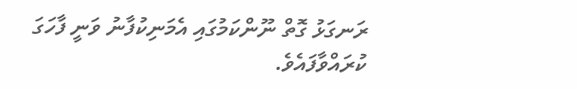ރަނގަޅު ގޮތް ނޫންކަމުގައި އެމަނިކުފާނު ވަނީ ފާހަގަ ކުރައްވާފައެވެ.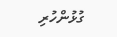ގުޅުންހުރި